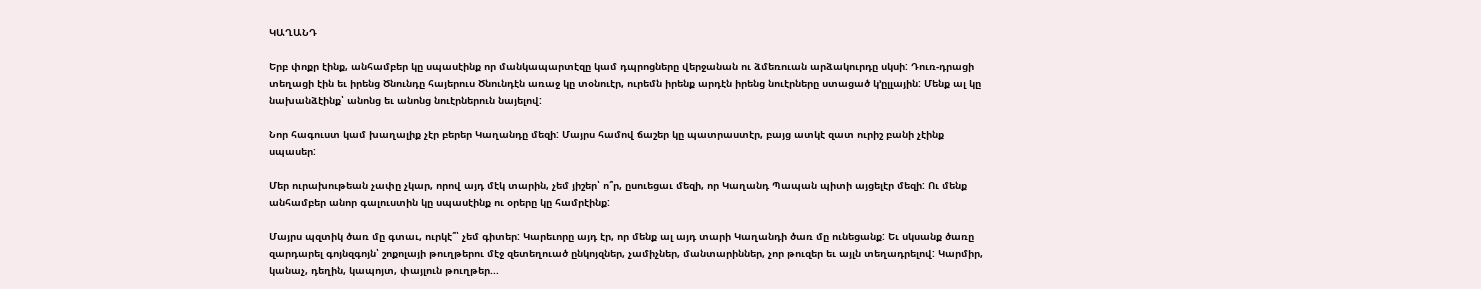ԿԱՂԱՆԴ

Երբ փոքր էինք, անհամբեր կը սպասէինք որ մանկապարտէզը կամ դպրոցները վերջանան ու ձմեռուան արձակուրդը սկսի: Դուռ-դրացի տեղացի էին եւ իրենց Ծնունդը հայերուս Ծնունդէն առաջ կը տօնուէր, ուրեմն իրենք արդէն իրենց նուէրները ստացած կ՚ըլլային: Մենք ալ կը նախանձէինք՝ անոնց եւ անոնց նուէրներուն նայելով:

Նոր հագուստ կամ խաղալիք չէր բերեր Կաղանդը մեզի: Մայրս համով ճաշեր կը պատրաստէր, բայց ատկէ զատ ուրիշ բանի չէինք սպասեր:

Մեր ուրախութեան չափը չկար, որով այդ մէկ տարին, չեմ յիշեր՝ ո՞ր, ըսուեցաւ մեզի, որ Կաղանդ Պապան պիտի այցելէր մեզի: Ու մենք անհամբեր անոր գալուստին կը սպասէինք ու օրերը կը համրէինք:

Մայրս պզտիկ ծառ մը գտաւ, ուրկէ՞՝ չեմ գիտեր: Կարեւորը այդ էր, որ մենք ալ այդ տարի Կաղանդի ծառ մը ունեցանք: Եւ սկսանք ծառը զարդարել գոյնզգոյն՝ շոքոլայի թուղթերու մէջ զետեղուած ընկոյզներ, չամիչներ, մանտարիններ, չոր թուզեր եւ այլն տեղադրելով: Կարմիր, կանաչ, դեղին, կապոյտ, փայլուն թուղթեր...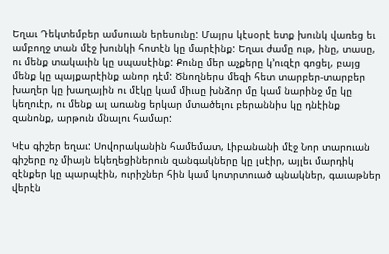Եղաւ Դեկտեմբեր ամսուան երեսունը: Մայրս կէսօրէ ետք խունկ վառեց եւ ամբողջ տան մէջ խունկի հոտէն կը մարէինք: Եղաւ ժամը ութ, ինը, տասը, ու մենք տակաւին կը սպասէինք: Քունը մեր աչքերը կ՚ուզէր գոցել, բայց մենք կը պայքարէինք անոր դէմ: Ծնողներս մեզի հետ տարբեր-տարբեր խաղեր կը խաղային ու մէկը կամ միւսը խնձոր մը կամ նարինջ մը կը կեղուէր, ու մենք ալ առանց երկար մտածելու բերաննիս կը դնէինք զանոնք, արթուն մնալու համար:

Կէս գիշեր եղաւ: Սովորականին համեմատ, Լիբանանի մէջ Նոր տարուան գիշերը ոչ միայն եկեղեցիներուն զանգակները կը լսէիր, այլեւ մարդիկ զէնքեր կը պարպէին, ուրիշներ հին կամ կոտրտուած պնակներ, գաւաթներ վերէն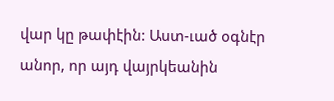վար կը թափէին: Աստ-ւած օգնէր անոր, որ այդ վայրկեանին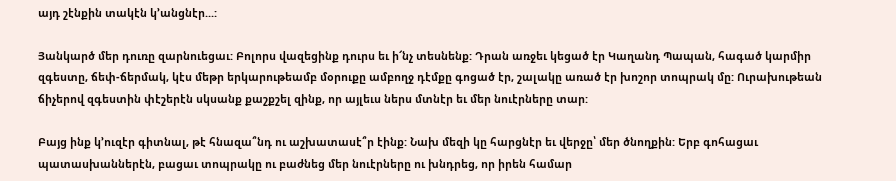այդ շէնքին տակէն կ՚անցնէր...:

Յանկարծ մեր դուռը զարնուեցաւ: Բոլորս վազեցինք դուրս եւ ի՜նչ տեսնենք: Դրան առջեւ կեցած էր Կաղանդ Պապան, հագած կարմիր զգեստը, ճեփ-ճերմակ, կէս մեթր երկարութեամբ մօրուքը ամբողջ դէմքը գոցած էր, շալակը առած էր խոշոր տոպրակ մը: Ուրախութեան ճիչերով զգեստին փէշերէն սկսանք քաշքշել զինք, որ այլեւս ներս մտնէր եւ մեր նուէրները տար:

Բայց ինք կ՚ուզէր գիտնալ, թէ հնազա՞նդ ու աշխատասէ՞ր էինք: Նախ մեզի կը հարցնէր եւ վերջը՝ մեր ծնողքին: Երբ գոհացաւ պատասխաններէն, բացաւ տոպրակը ու բաժնեց մեր նուէրները ու խնդրեց, որ իրեն համար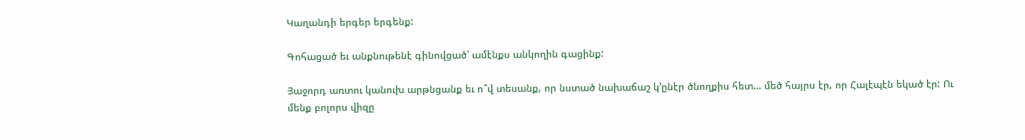Կաղանդի երգեր երգենք:

Գոհացած եւ անքնութենէ գինովցած՝ ամէնքս անկողին գացինք:

Յաջորդ առտու կանուխ արթնցանք եւ ո՞վ տեսանք, որ նստած նախաճաշ կ՚ընէր ծնողքիս հետ… մեծ հայրս էր, որ Հալէպէն եկած էր: Ու մենք բոլորս վիզը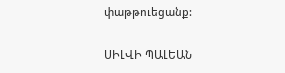փաթթուեցանք:

ՍԻԼՎԻ ՊԱԼԵԱՆ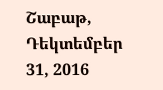Շաբաթ, Դեկտեմբեր 31, 2016